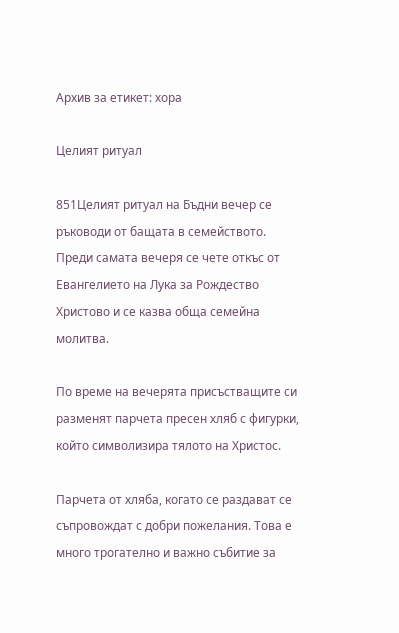Архив за етикет: хора

Целият ритуал

851Целият ритуал на Бъдни вечер се ръководи от бащата в семейството. Преди самата вечеря се чете откъс от Евангелието на Лука за Рождество Христово и се казва обща семейна молитва.

По време на вечерята присъстващите си разменят парчета пресен хляб с фигурки, който символизира тялото на Христос.

Парчета от хляба, когато се раздават се съпровождат с добри пожелания. Това е много трогателно и важно събитие за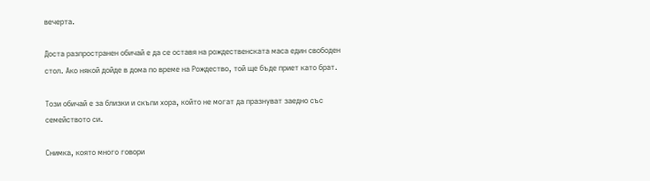вечерта.

Доста разпространен обичай е да се оставя на рождественската маса един свободен стол. Ако някой дойде в дома по време на Рождество, той ще бъде приет като брат.

Този обичай е за близки и скъпи хора, който не могат да празнуват заедно със семейството си.

Снимка, която много говори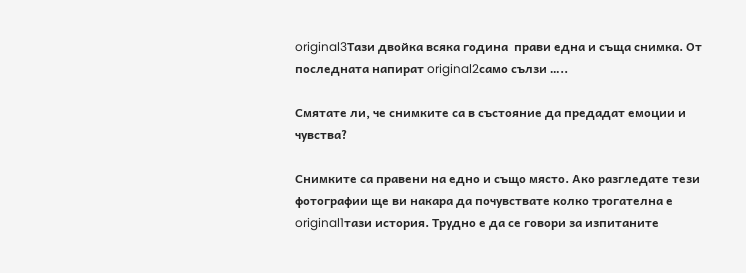original3Тази двойка всяка година  прави една и съща снимка. От последната напират original2само сълзи …..

Смятате ли, че снимките са в състояние да предадат емоции и чувства?

Снимките са правени на едно и също място. Ако разгледате тези фотографии ще ви накара да почувствате колко трогателна е original1тази история. Трудно е да се говори за изпитаните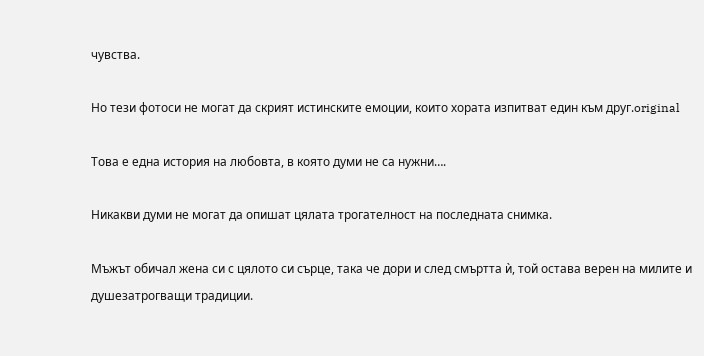чувства.

Но тези фотоси не могат да скрият истинските емоции, които хората изпитват един към друг.original

Това е една история на любовта, в която думи не са нужни….

Никакви думи не могат да опишат цялата трогателност на последната снимка.

Мъжът обичал жена си с цялото си сърце, така че дори и след смъртта ѝ, той остава верен на милите и душезатрогващи традиции.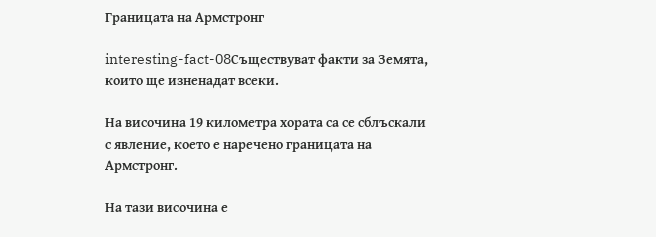Границата на Армстронг

interesting-fact-08Съществуват факти за Земята, които ще изненадат всеки.

На височина 19 километра хората са се сблъскали с явление, което е наречено границата на Армстронг.

На тази височина е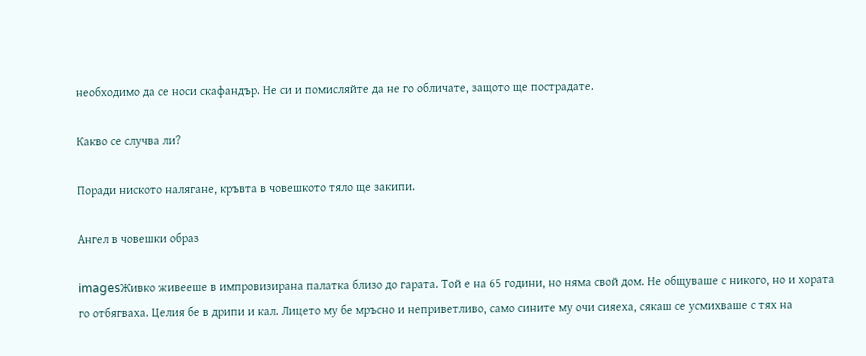необходимо да се носи скафандър. Не си и помисляйте да не го обличате, защото ще пострадате.

Какво се случва ли?

Поради ниското налягане, кръвта в човешкото тяло ще закипи.

Ангел в човешки образ

imagesЖивко живееше в импровизирана палатка близо до гарата. Той е на 65 години, но няма свой дом. Не общуваше с никого, но и хората го отбягваха. Целия бе в дрипи и кал. Лицето му бе мръсно и неприветливо, само сините му очи сияеха, сякаш се усмихваше с тях на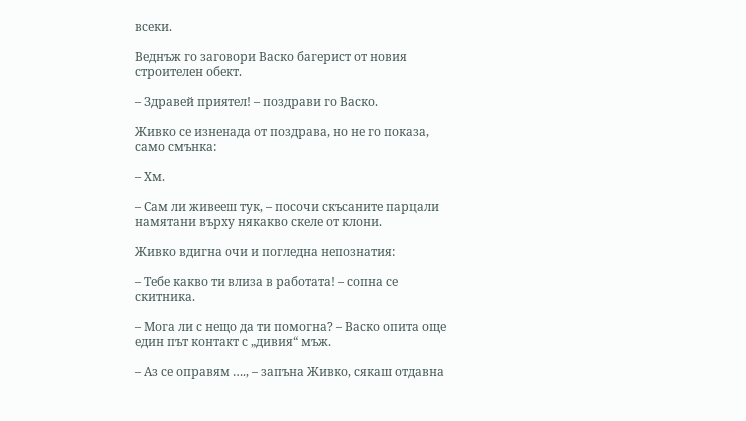всеки.

Веднъж го заговори Васко багерист от новия строителен обект.

– Здравей приятел! – поздрави го Васко.

Живко се изненада от поздрава, но не го показа, само смънка:

– Хм.

– Сам ли живееш тук, – посочи скъсаните парцали намятани върху някакво скеле от клони.

Живко вдигна очи и погледна непознатия:

– Тебе какво ти влиза в работата! – сопна се скитника.

– Мога ли с нещо да ти помогна? – Васко опита още един път контакт с „дивия“ мъж.

– Аз се оправям …., – запъна Живко, сякаш отдавна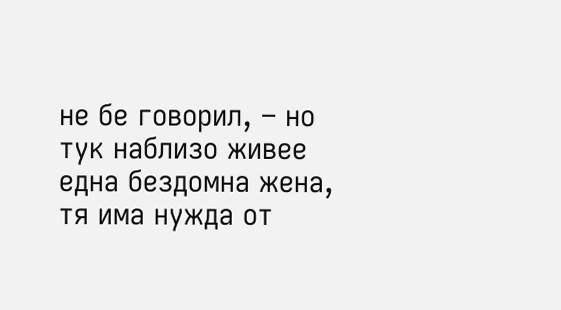не бе говорил, – но тук наблизо живее една бездомна жена, тя има нужда от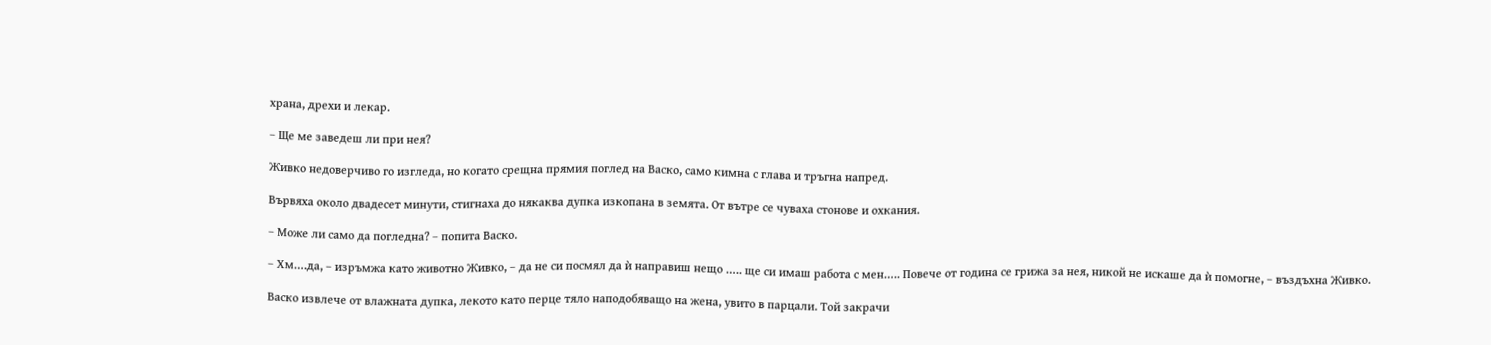храна, дрехи и лекар.

– Ще ме заведеш ли при нея?

Живко недоверчиво го изгледа, но когато срещна прямия поглед на Васко, само кимна с глава и тръгна напред.

Вървяха около двадесет минути, стигнаха до някаква дупка изкопана в земята. От вътре се чуваха стонове и охкания.

– Може ли само да погледна? – попита Васко.

– Хм….да, – изръмжа като животно Живко, – да не си посмял да ѝ направиш нещо ….. ще си имаш работа с мен….. Повече от година се грижа за нея, никой не искаше да ѝ помогне, – въздъхна Живко.

Васко извлече от влажната дупка, лекото като перце тяло наподобяващо на жена, увито в парцали. Той закрачи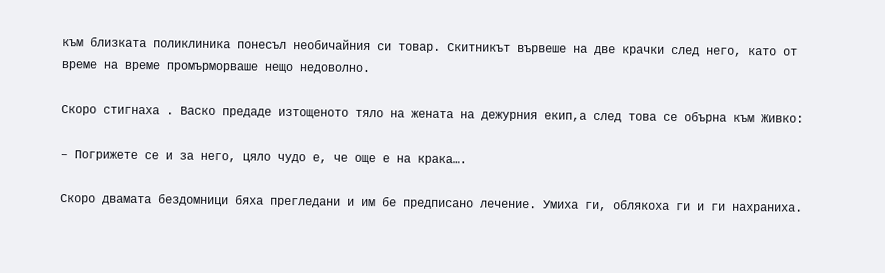към близката поликлиника понесъл необичайния си товар. Скитникът вървеше на две крачки след него, като от време на време промърморваше нещо недоволно.

Скоро стигнаха . Васко предаде изтощеното тяло на жената на дежурния екип,а след това се обърна към Живко:

– Погрижете се и за него, цяло чудо е, че още е на крака….

Скоро двамата бездомници бяха прегледани и им бе предписано лечение. Умиха ги, облякоха ги и ги нахраниха.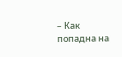– Как попадна на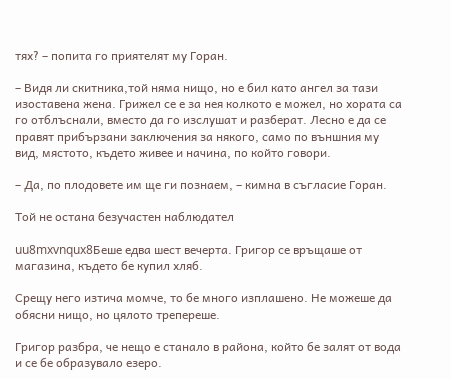тях? – попита го приятелят му Горан.

– Видя ли скитника,той няма нищо, но е бил като ангел за тази изоставена жена. Грижел се е за нея колкото е можел, но хората са го отблъснали, вместо да го изслушат и разберат. Лесно е да се правят прибързани заключения за някого, само по външния му вид, мястото, където живее и начина, по който говори.

– Да, по плодовете им ще ги познаем, – кимна в съгласие Горан.

Той не остана безучастен наблюдател

uu8mxvnqux8Беше едва шест вечерта. Григор се връщаше от магазина, където бе купил хляб.

Срещу него изтича момче, то бе много изплашено. Не можеше да обясни нищо, но цялото трепереше.

Григор разбра, че нещо е станало в района, който бе залят от вода и се бе образувало езеро.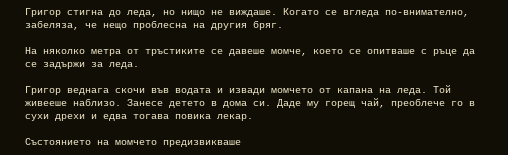Григор стигна до леда, но нищо не виждаше. Когато се вгледа по-внимателно, забеляза, че нещо проблесна на другия бряг.

На няколко метра от тръстиките се давеше момче, което се опитваше с ръце да се задържи за леда.

Григор веднага скочи във водата и извади момчето от капана на леда. Той живееше наблизо. Занесе детето в дома си. Даде му горещ чай, преоблече го в сухи дрехи и едва тогава повика лекар.

Състоянието на момчето предизвикваше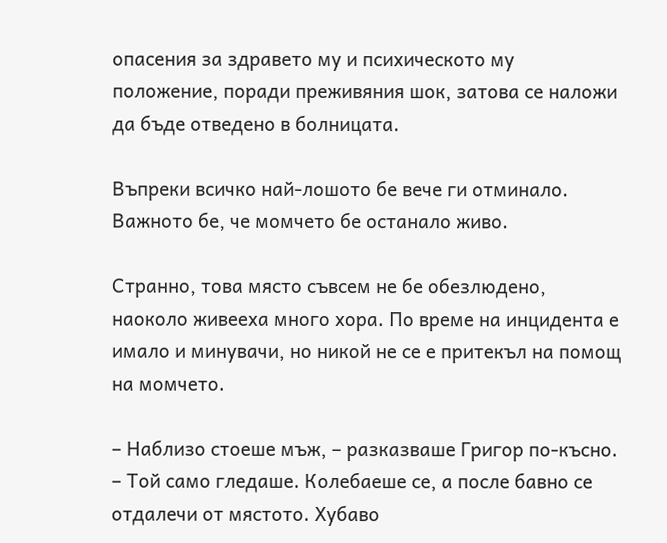опасения за здравето му и психическото му положение, поради преживяния шок, затова се наложи да бъде отведено в болницата.

Въпреки всичко най-лошото бе вече ги отминало. Важното бе, че момчето бе останало живо.

Странно, това място съвсем не бе обезлюдено, наоколо живееха много хора. По време на инцидента е имало и минувачи, но никой не се е притекъл на помощ на момчето.

– Наблизо стоеше мъж, – разказваше Григор по-късно. – Той само гледаше. Колебаеше се, а после бавно се отдалечи от мястото. Хубаво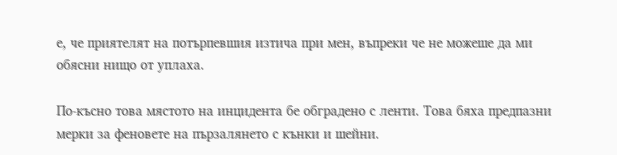е, че приятелят на потърпевшия изтича при мен, въпреки че не можеше да ми обясни нищо от уплаха.

По-късно това мястото на инцидента бе обградено с ленти. Това бяха предпазни мерки за феновете на пързалянето с кънки и шейни.